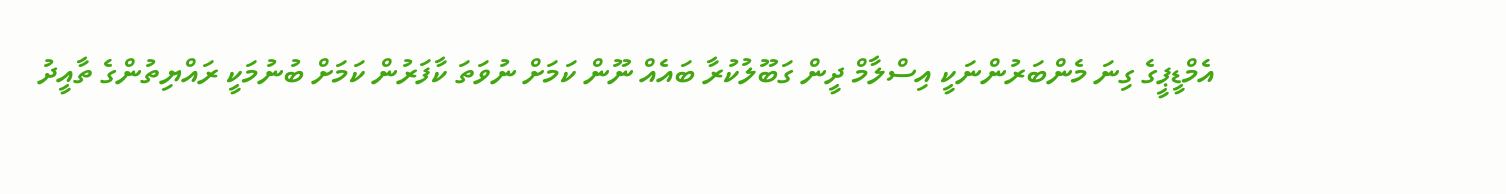އެމްޑީޕީގެ ގިނަ މެންބަރުންނަކީ އިސްލާމް ދީން ގަބޫލުކުރާ ބައެއް ނޫން ކަމަށް ނުވަތަ ކާފަރުން ކަމަށް ބުނުމަކީ ރައްޔިތުންގެ ތާއީދު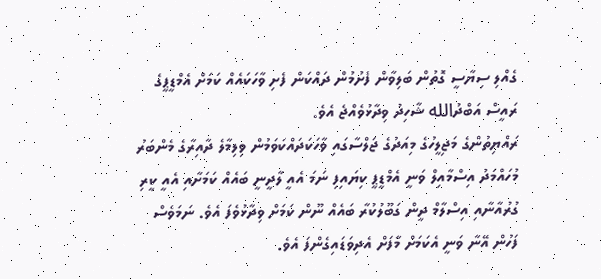ގެއްލި ސިޔާސީ ގޮތުން ބަލިވާން ފެށުމުން ދައްކަން ފެށި ވާހަކައެއް ކަމަށް އެމްޑީޕީގެ ރައީސް އަބްދުالله ޝާހިދު ވިދާޅުވެއްޖެ އެވެ.
ރައްޔިތުންގެ މަޖިލީހުގެ މިއަދުގެ ޖަލްސާގައި ވާހަކަދައްކަވަމުން ވިލިމާލެ ދާއިރާގެ މެންބަރު މުހައްމަދު އިސްމާއިލް ވަނީ އެމްޑީޕީ ކިޔައިފި ނަމަ އެއީ ލާދީނީ ބައެއް ކަމަށާއި އެއީ ކީރި ގުރުއާނާއި އިސްލާމް ދީން ގަބޫލުކުރާ ބައެއް ނޫން ކަމަށް ވިދާޅުވެފަ އެވެ. ނަމަވެސް ފަހުން އޭނާ ވަނީ އެކަމަށް މާފަށް އެދިވަޑައިގެންފަ އެވެ.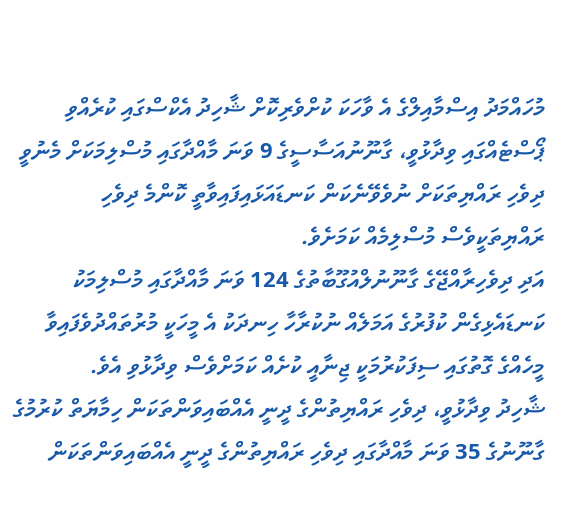މުހައްމަދު އިސްމާއިލްގެ އެ ވާހަކަ ކުށްވެރިކޮށް ޝާހިދު އެކްސްގައި ކުރެއްވި ޕޯސްޓެއްގައި ވިދާޅުވީ، ގާނޫނުއަސާސީގެ 9 ވަނަ މާއްދާގައި މުސްލިމަކަށް މެނުވީ ދިވެހި ރައްޔިތަކަށް ނުވެވޭނެކަން ކަނޑައަޅައިފައިވާތީ ކޮންމެ ދިވެހި ރައްޔިތަކީވެސް މުސްލިމެއް ކަމަށެވެ.
އަދި ދިވެހިރާއްޖޭގެ ގާނޫނުލްއުގޫބާތުގެ 124 ވަނަ މާއްދާގައި މުސްލިމަކު ކަނޑައެޅިގެން ކުފުރުގެ އަމަލެއް ނުކުރާހާ ހިނދަކު އެ މީހަކީ މުރުތައްދުވެފައިވާ މީހެއްގެ ގޮތުގައި ސިފަކުރުމަކީ ޖިނާއީ ކުށެއް ކަމަށްވެސް ވިދާޅުވި އެވެ.
ޝާހިދު ވިދާޅުވީ، ދިވެހި ރައްޔިތުންގެ ދީނީ އެއްބައިވަންތަކަން ހިމާޔަތް ކުރުމުގެ ގާނޫނުގެ 35 ވަނަ މާއްދާގައި ދިވެހި ރައްޔިތުންގެ ދީނީ އެއްބައިވަންތަކަން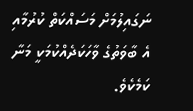ނަގައިލުމަށް މަސައްކަތް ކުރުމާއި އެ ބާވަތުގެ ވާހަކަދެއްކުމަކީ މަނާ ކަމެކެވެ.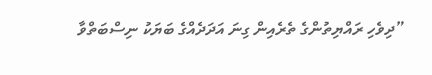”ދިވެހި ރައްޔިތުންގެ ތެރެއިން ގިނަ އަދަދެއްގެ ބަޔަކު ނިސްބަތްވާ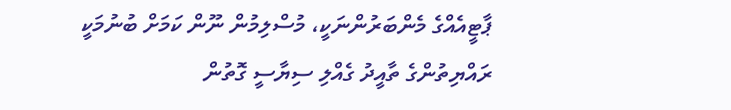ޕާޓީއެއްގެ މެންބަރުންނަކީ، މުސްލިމުން ނޫން ކަމަށް ބުނުމަކީ ރައްޔިތުންގެ ތާއީދު ގެއްލި ސިޔާސީ ގޮތުން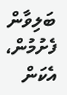ބަލިވާން ފެށުމުން، އެކަން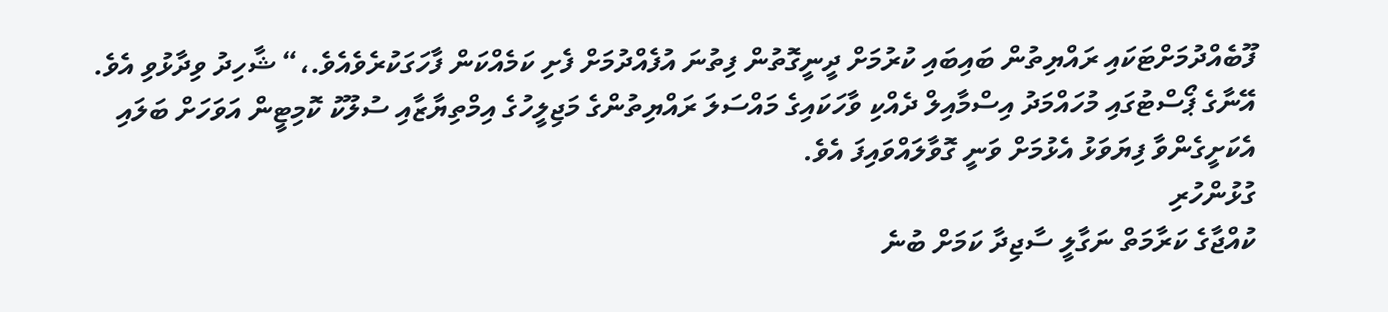ފޫބެއްދުމަށްޓަކައި ރައްޔިތުން ބައިބައި ކުރުމަށް ދީނީގޮތުން ފިތުނަ އުފެއްދުމަށް ފެށި ކަމެއްކަން ފާހަގަކުރެވެއެވެ.،“ ޝާހިދު ވިދާޅުވި އެވެ.
އޭނާގެ ޕޯސްޓުގައި މުހައްމަދު އިސްމާއިލް ދެއްކި ވާހަކައިގެ މައްސަލަ ރައްޔިތުންގެ މަޖިލީހުގެ އިމްތިޔާޒާއި ސުލޫކު ކޮމިޓީން އަވަހަށް ބަލައި އެކަށީގެންވާ ފިޔަވަޅު އެޅުމަށް ވަނީ ގޮވާލައްވައިފަ އެވެ.
ގުޅުންހުރި
ކުއްޖާގެ ކަރާމަތް ނަގާލީ ސާޖިދާ ކަމަށް ބުނެ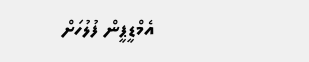އެމްޑީޕީން ފުލުހަށް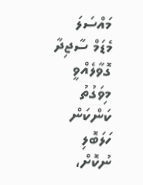މައްސަލަ
މެޑަމް ސާޖިދާ ގޮވާލެއްވީ މިވަގުތު ކަންކަން ހަލަބޮލި ނުކޮށް،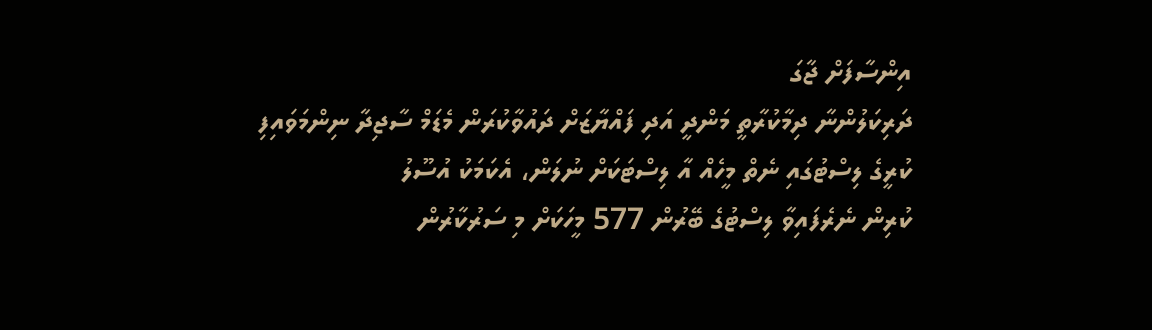އިންސާފަށް ޖާގަ
ދަރިކަލުންނާ ދިމާކުރާތީ މަންދީ އަދި ފައްޔާޒަށް ދައުވާކުރަން މެޑަމް ސާޖިދާ ނިންމަވައިފި
ކުރީގެ ލިސްޓުގައި ނެތް މީހެއް އާ ލިސްޓަކަށް ނުލަން، އެކަމަކު އުސޫލު
ކުރިން ނެރެފައިވާ ލިސްޓުގެ ބޭރުން 577 މީހަކަށް މި ސަރުކާރުން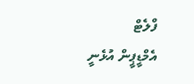ފްލެޓް
އެމްޑީޕީން އުޅެނީ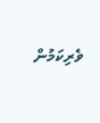ވެރިކަމުން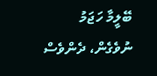ބޭލީމާ ހަޖަމު ނުވެގެން، ދެންވެސް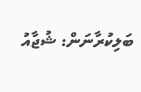ބަލިކުރާނަން: ޝުޖާއު